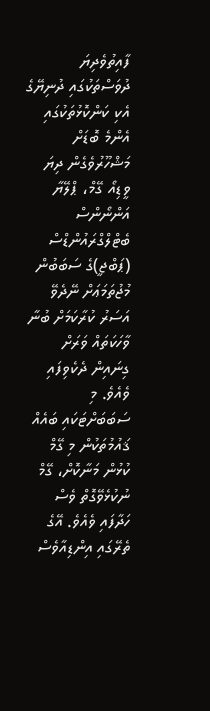ފާއިތުވެދިޔަ ދުވަސްތަކުގައި ދުނިޔޭގެ އެކި ކަންކޮޅުތަކުގައި އެންމެ ބޮޑަށް މަޝްހޫރުވެގެން ދިޔަ ވީޑިއޯ ގޭމް، ޕްލޭޔާ އަންނޯންސް ބެޓްލްގްރައުންޑްސް (ޕަބްޖީ)ގެ ސަބަބުން މުޖުތަމަޢަށް ނޭދެވޭ އަސަރު ކުރާކަމަށް ބުނާ ވާހަކަތައް ވަރަށް ގިނައިން ދެކެވިފައި ވެއެވެ. މި ސަބަބަށްޓަކައި ބައެއް ޤައުމުތަކުން މި ގޭމް ކުޅުން މަނާކޮށް، ގޭމް ނުކުޅެވޭގޮތް ވެސް ހަދާފައި ވެއެވެ. އޭގެ ތެރޭގައި އިންޑިއާވެސް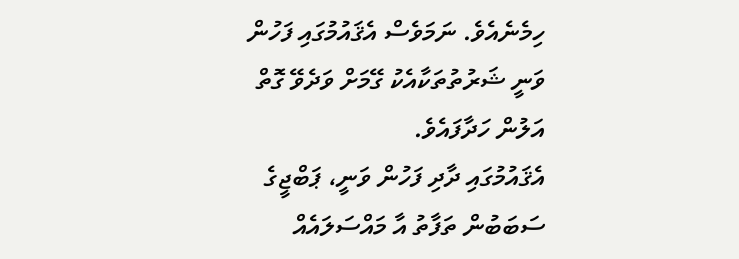ހިމެނެއެވެ. ނަމަވެސް އެޤައުމުގައި ފަހުން ވަނީ ޝަރުތުތަކާއެކު ގޭމަށް ވަދެވޭ ގޮތް އަލުން ހަދާފައެވެ.
އެޤައުމުގައި ދާދި ފަހުން ވަނީ، ޕަބްޖީގެ ސަބަބުން ތަފާތު އާ މައްސަލައެއް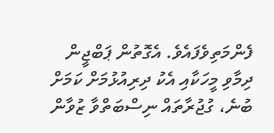ފެންމަތިވެފައެވެ. އެގޮތުން ޕަބްޖީން ދިމާވި މީހަކާއި އެކު ދިރިއުޅުމަށް ކަމަށް ބުނެ، ގުޖުރާތައް ނިސްބަތްވާ ޒުވާން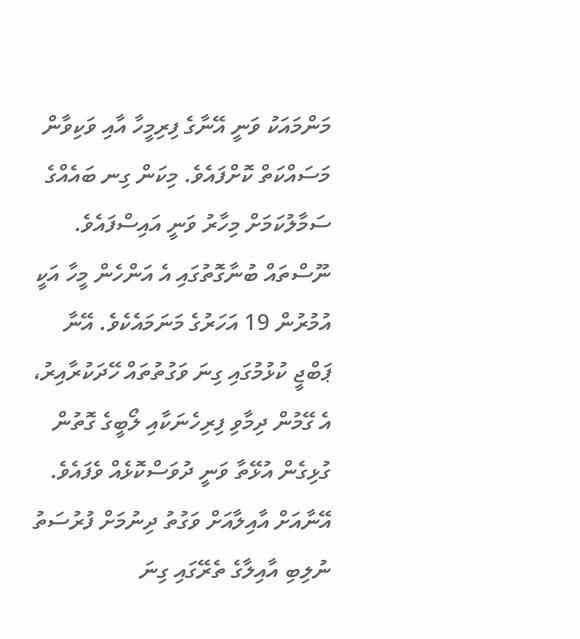މަންމައަކު ވަނީ އޭނާގެ ފިރިމީހާ އާއި ވަކިވާން މަސައްކަތް ކޮށްފައެވެ. މިކަން ގިނ ބައެއްގެ ސަމާލުކަމަށް މިހާރު ވަނީ އައިސްފައެވެ.
ނޫސްތައް ބުނާގޮތުގައި އެ އަންހެން މީހާ އަކީ އުމުރުން 19 އަހަރުގެ މަނަމައެކެވެ. އޭނާ ޕަބްޖީ ކުޅުމުގައި ގިނަ ވަގުތުތައް ހޭދަކުރާއިރު، އެ ގޭމުން ދިމާވި ފިރިހެނަކާއި ލޯބީގެ ގޮތުން ގުޅިގެން އުޅޭތާ ވަނީ ދުވަސްކޮޅެއް ވެފައެވެ. އޭނާއަށް އާއިލާއަށް ވަގުތު ދިނުމަށް ފުރުސަތު ނުލިބި އާއިލާގެ ތެރޭގައި ގިނަ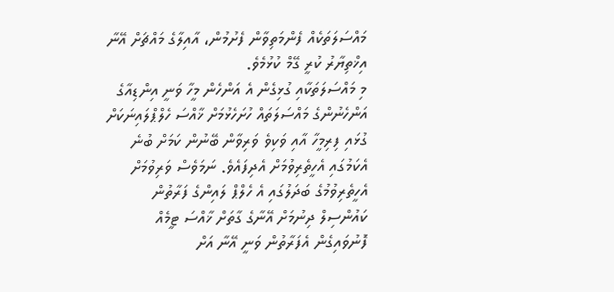މައްސަލަތަކެއް ފެންމަތިވާން ފެށުމުން، އާއިލާގެ މައްޗަށް އޭނާ އިޚްތިޔާރު ކުރީ ގޭމް ކުޅުމެވެ.
މި މައްސަލަތަކާއި ގުޅިގެން އެ އަންހެން މީހާ ވަނީ އިންޑިއާގެ އަންހެނުންގެ މައްސަލަތައް ހުށަހެޅުމަށް ޚާއްސަ ހެލްޕްލައިނަކަށް ގުޅައި ފިރިމީހާ އާއި ވަކިވެ ވަރިވާން ބޭނުން ކަމަށް ބުނެ އެކަމުގައި އެހީތެރިވުމަށް އެދިފައެވެ. ނަމަވެސް ވަރިވުމަށް އެހީތެރިވުމުގެ ބަދަލުގައި އެ ހެލްޕް ލައިންގެ ފަރާތުން ކައުންސިލް ދިނުމަށް އޭނާގެ ގާތަށް ޚާއްސަ ޓީމެއް ފޮނުވައިގެން އެފަރާތުން ވަނީ އޭނާ އަށް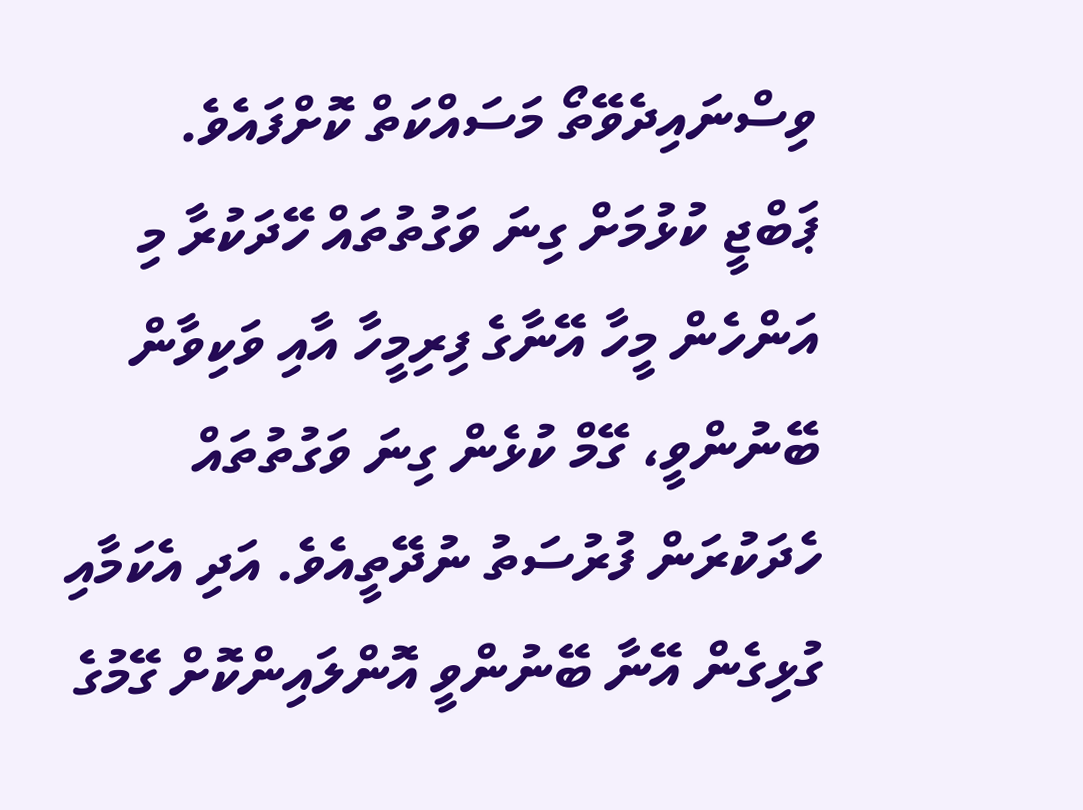ވިސްނައިދެވޭތޯ މަސައްކަތް ކޮށްފައެވެ.
ޕަބްޖީ ކުޅުމަށް ގިނަ ވަގުތުތައް ހޭދަކުރާ މި އަންހެން މީހާ އޭނާގެ ފިރިމީހާ އާއި ވަކިވާން ބޭނުންވީ، ގޭމް ކުޅެން ގިނަ ވަގުތުތައް ހެދަކުރަން ފުރުސަތު ނުދޭތީއެވެ. އަދި އެކަމާއި ގުޅިގެން އޭނާ ބޭނުންވީ އޮންލައިންކޮށް ގޭމުގެ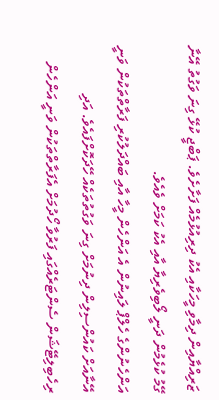ޒަރިއްޔާއިން ދިމާވި މީހަކާއި އެކު ދިރިއުޅުމެއް ފަށާށެވެ. ޕަބްޖީ ކުޅޭ ގިނަ ވަގުތު އޭނާ ގޭމު ކުޅެމުން ދަނީ ލޯބިވެރިޔާ އާއި އެކު ކަމަށް ވެއެވެ.
އަންހެނުންގެ ހެލްޕް ލައިނުން އެ އަންހެން މީހާ އާއި ބައްދަލުކުރި ފަރާތްތަކުން ވަނީ އޭނާއަށް ކައުންސިލިން ދިނުމަށް ގިނަ ވަގުތުތަކެއް ހޭދަކޮށްފައެވެ. އަދި ރިހެބިލިޓޭޝަން ސެންޓަރެއްގައި ފަރުވާ ހޯދުމަށް އެފަރާތްތަކުން ވަނީ އަންހެން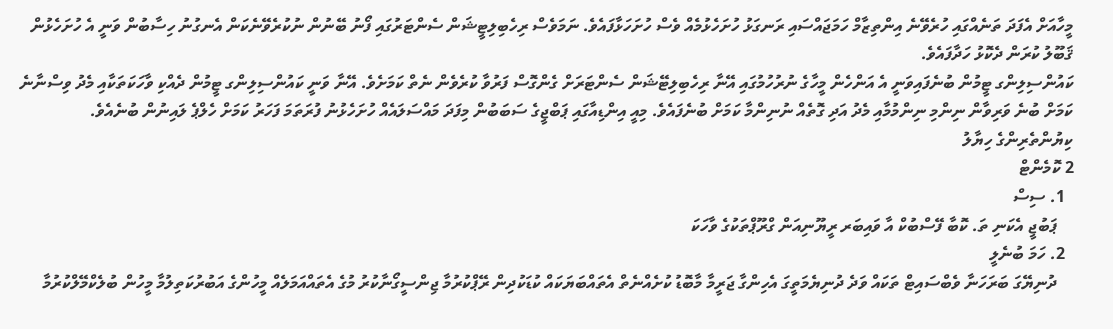މީހާއަށް އެފަދަ ތަނެއްގައި ހުރެވޭނެ އިންތިޒާމް ހަމަޖައްސައި ރަނގަޅު ހުށަހެޅުމެއް ވެސް ހުށަހަޅާފައެވެ. ނަމަވެސް ރިހެބިލިޓީޝަން ސެންޓަރުގައި ފޯނު ބޭނުން ނުކުރެވޭނެކަން އެނގުނު ހިސާބުން ވަނީ އެ ހުށަހެޅުން ޤަބޫލު ކުރަން ދެކޮޅު ހަދާފައެވެ.
ކައުންސިލިންގ ޓީމުން ބުނެފައިވަނީ އެ އަންހެން މީހާގެ ނުރުހުމުގައި އޭނާ ރިހެބިލިޓޭޝަން ސެންޓަރަށް ގެންގޮސް ފަރުވާ ކުރެވެން ނެތް ކަމަށެވެ. އޭނާ ވަނީ ކައުންސިލިންގ ޓީމުން ދެއްކި ވާހަކަތަކާއި މެދު ވިސްނާނެ ކަމަށް ބުނެ ވަރިވާން ނިންމި ނިންމުމާއި މެދު އަދި ގޮތެއް ނުނިންމާ ކަމަށް ބުނެފައެވެ. މިއީ އިންޑިއާގައި ޕަބްޖީގެ ސަބަބުން މިފަދަ މައްސަލައެއް ހުށަހެޅުނު ފުރަތަމަ ފަހަރު ކަމަށް ހެލްޕެ ލައިނުން ބުނެއެވެ.
ކިޔުންތެރިންގެ ހިޔާލު
2 ކޮމެންޓް
  1. ސިސް
    ޕަބުޖީ އެކަނި ތަ. ކޮބާ ފޭސްބުކް އާ ވައިބަރ ރީޔޫނިއަން ގްރޫޕްތަކުގެ ވާހަކަ
  2. ހަމަ ބުނެލީ
    ދުނިޔޭގަ ބަރަހަނާ ވެބްސައިޓް ތަކައް ވަދެ ދުނިޔެމަތީގަ އެހިންގާ ޖަރީމާ މާބޮޑު ކުށެއްނެތް އެތައްބަޔަކައް ކުޑަކުދިން ރޭޕްކުރުމާ ޖިންސީގޯނާކުރު މުގެ އެތައްއަމަލެއް މީހުންގެ އަބުރުކަތިލުމާ މީހުން ބުލެކްމޭލްކުރުމާ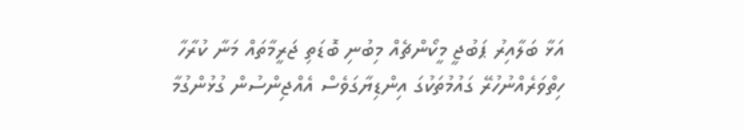އަޅާ ބަލާއިރު ޕަބުޖީ މީކޯންޗެއް މިބުނި ބޮޑަތި ޖަރީމާތައް މަނާ ކުރާހާ ހިތްވަރެއްނުހުރޭ ގައުމުތަކުގަ އިންޑިޔާގަވެސް އެއްޖިންސުން ގުޅުންގުމާ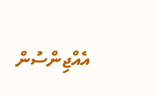އެއްޖިންސުން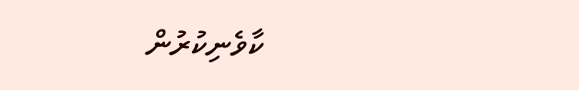ކާވެނިކުރުން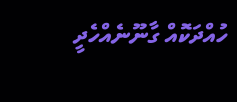ހުއްދަކޮއް ގާނޫނެއްހެދީ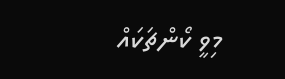މިވީ ކޯންޗަކައް